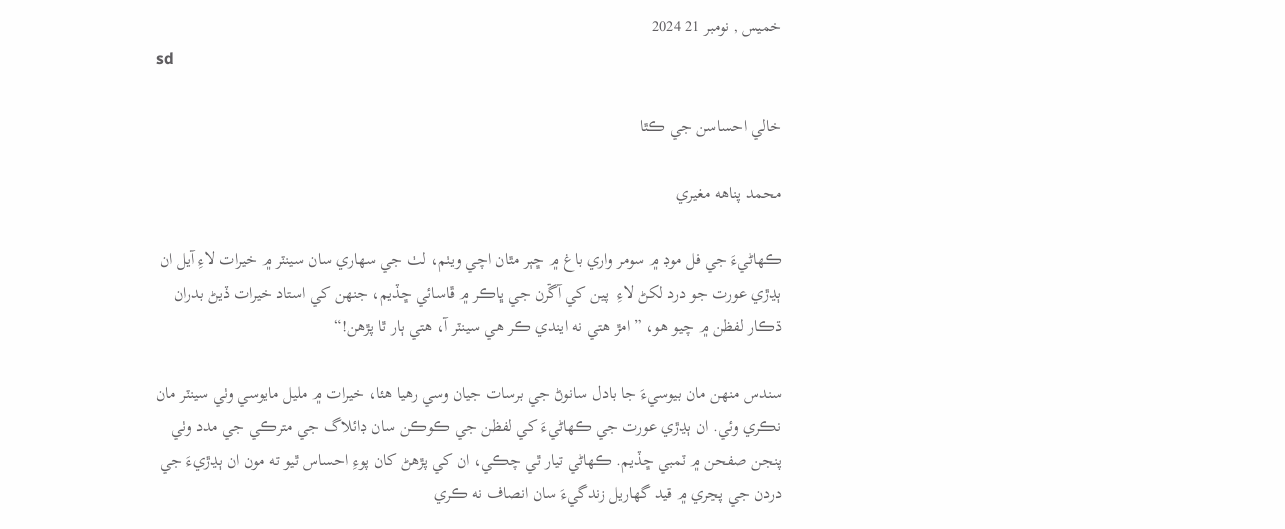خميس , نومبر 21 2024
sd

خالي احساسن جي ڪٿا

محمد پناهه مغيري

ڪهاڻيءَ جي فل موڊ ۾ سومر واري باغ ۾ ڇٻر مٿان اچي ويٺم، لٺ جي سهاري سان سينٽر ۾ خيرات لاءِ آيل ان ٻڍڙي عورت جو درد لکڻ لاءِ  پين کي آڱرن جي ڀاڪر ۾ ڦاسائي ڇڏيم، جنهن کي استاد خيرات ڏيڻ بدران ڌڪار لفظن ۾ چيو هو، ” امڙ هتي نه ايندي ڪر هي سينٽر آ، هتي ٻار ٿا پڙهن!“

سندس منهن مان بيوسيءَ جا بادل سانوڻ جي برسات جيان وسي رهيا هئا، خيرات ۾ مليل مايوسي وٺي سينٽر مان نڪري وئي. ان ٻڍڙي عورت جي ڪهاڻيءَ کي لفظن جي ڪوڪن سان ڊائلاگ جي مترڪي جي مدد وٺي پنجن صفحن ۾ ٽمبي ڇڏيم. ڪهاڻي تيار ٿي چڪي، ان کي پڙهڻ کان پوءِ احساس ٿيو ته مون ان ٻڍڙيءَ جي دردن جي پڃري ۾ قيد گھاريل زندگيءَ سان انصاف نه ڪري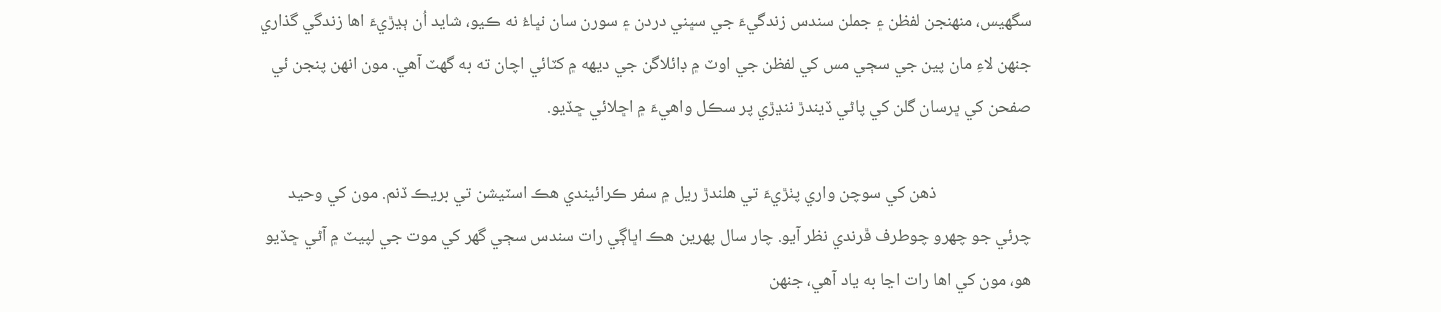سگھيس، منهنجن لفظن ۽ جملن سندس زندگيءَ جي سڀني دردن ۽ سورن سان نڀاءُ نه ڪيو، شايد اُن ٻڍڙيءَ اها زندگي گذاري جنهن لاءِ مان پين جي سڄي مس کي لفظن جي اوٽ ۾ ڊائلاگن جي ديهه ۾ کٽائي اچان ته به گھٽ آهي. مون انهن پنجن ئي صفحن کي ڀرسان گلن کي پاڻي ڏيندڙ ننڍڙي پر سڪل واهيءَ ۾ اڇلائي ڇڏيو.

                        ذهن کي سوچن واري پٺڙيءَ تي هلندڙ ريل ۾ سفر ڪرائيندي هڪ اسٽيشن تي بريڪ ڏنم. مون کي وحيد چرئي جو چهرو چوطرف ڦرندي نظر آيو. چار سال پهرين هڪ اڀاڳي رات سندس سڄي گھر کي موت جي لپيٽ ۾ آڻي ڇڏيو هو، مون کي اها رات اڃا به ياد آهي، جنهن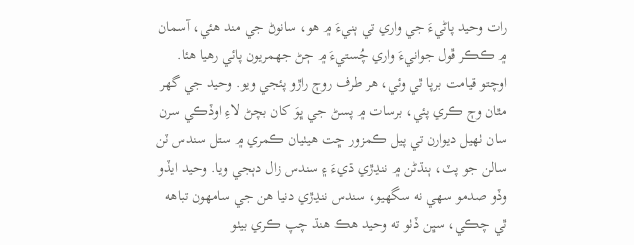رات وحيد پاڻيءَ جي واري تي ٻنيءَ ۾ هو، سانوڻ جي مند هئي، آسمان ۾ ڪڪر ڦول جوانيءَ واري چُستيءَ ۾ ڄڻ جھمريون پائي رهيا هئا. اوچتو قيامت برپا ٿي وئي، هر طرف روڄ راڙو پئجي ويو. وحيد جي گھر مٿان وڄ ڪري پئي، برسات ۾ پسڻ جي ڀوَ کان بچڻ لاءِ اوڏڪي سرن سان ٺهيل ديوارن تي پيل ڪمزور ڇت هيٺيان ڪمري ۾ ستل سندس ٽن سالن جو پٽ، ٻنڌڻن ۾ ننڍڙي ڌيءَ ۽ سندس زال دٻجي ويا. وحيد ايڏو وڏو صدمو سهي نه سگھيو، سندس ننڍڙي دنيا هن جي سامهون تباهه ٿي چڪي، سڀن ڏٺو ته وحيد هڪ هنڌ چپ ڪري بيٺو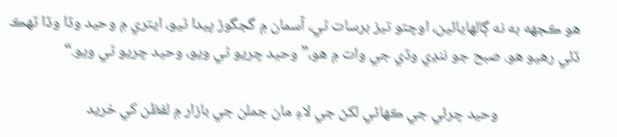هو ڪجھه به نه ڳالهايائين، اوچتو تيز برسات ٿي، آسمان ۾ گجگوڙ پيدا ٿيو، ايتري ۾ وحيد وڏا وڏا ٽهڪ ڏئي رهيو هو. صبح جو ننڍي وڏي جي وات ۾ هو،” وحيد چريو ٿي ويو، وحيد چريو ٿي ويو.“

                       وحيد چرئي جي ڪهاڻي لکڻ جي لاءِ مان جملن جي بازار ۾ لفظن کي خريد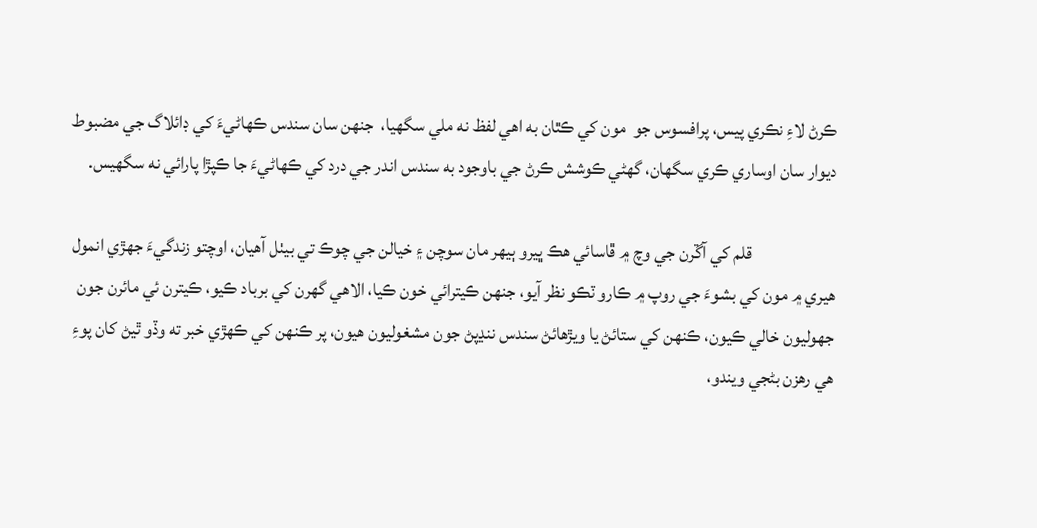ڪرڻ لاءِ نڪري پيس، پرافسوس جو  مون کي ڪٿان به اهي لفظ نه ملي سگھيا،  جنهن سان سندس ڪهاڻيءَ کي ڊائلاگ جي مضبوط ديوار سان اوساري ڪري سگھان، گھڻي ڪوشش ڪرڻ جي باوجود به سندس اندر جي درد کي ڪهاڻيءَ جا ڪپڙا پارائي نه سگھيس.

                       قلم کي آڱرن جي وچ ۾ ڦاسائي هڪ ڀيرو ٻيهر مان سوچن ۽ خيالن جي چوڪ تي بيٺل آهيان، اوچتو زندگيءَ جهڙي انمول هيري ۾ مون کي بشوءَ جي روپ ۾ ڪارو ٽڪو نظر آيو، جنهن ڪيترائي خون ڪيا، الاهي گھرن کي برباد ڪيو، ڪيترن ئي مائرن جون جھوليون خالي ڪيون، ڪنهن کي ستائڻ يا ويڙهائڻ سندس ننڍپڻ جون مشغوليون هيون، پر ڪنهن کي ڪهڙي خبر ته وڏو ٿيڻ کان پوءِ هي رهزن بڻجي ويندو،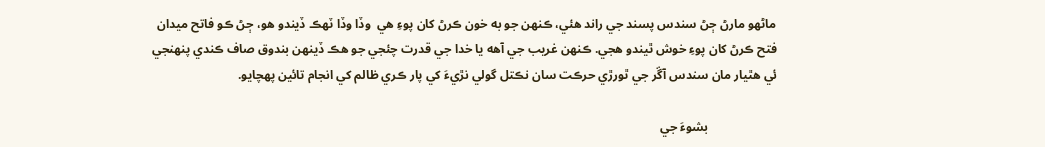ماڻهو مارڻ ڄڻ سندس پسند جي راند هئي، ڪنهن جو به خون ڪرڻ کان پوءِ هي  وڏا وڏا ٽهڪ ڏيندو هو، ڄڻ ڪو فاتح ميدان فتح ڪرڻ کان پوءِ خوش ٿيندو هجي. ڪنهن غريب جي آهه يا خدا جي قدرت چئجي جو هڪ ڏينهن بندوق صاف ڪندي پنهنجي ئي هٿيار مان سندس آڱر جي ٿورڙي حرڪت سان نڪتل گولي نڙيءَ کي پار ڪري ظالم کي انجام تائين پهچايو.

                      بشوءَ جي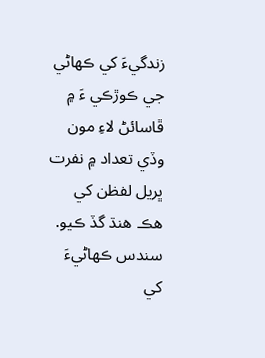زندگيءَ کي ڪهاڻي جي ڪوڙڪي ءَ ۾ ڦاسائڻ لاءِ مون وڏي تعداد ۾ نفرت ڀريل لفظن کي هڪ هنڌ گڏ ڪيو. سندس ڪهاڻيءَ کي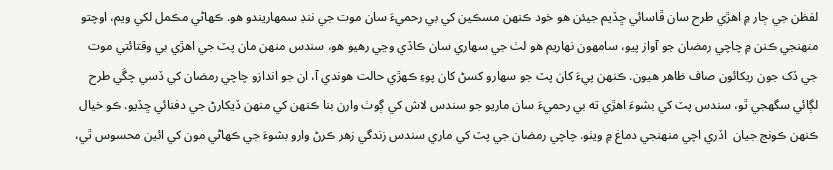لفظن جي ڄار ۾ اهڙي طرح سان ڦاسائي ڇڏيم جيئن هو خود ڪنهن مسڪين کي بي رحميءَ سان موت جي ننڊ سمهاريندو هو. ڪهاڻي مڪمل لکي ويم، اوچتو منهنجي ڪنن ۾ چاچي رمضان جو آواز پيو، سامهون نهاريم هو لٺ جي سهاري سان ڪاڏي وڃي رهيو هو، سندس منهن مان پٽ جي اهڙي بي وقتائتي موت جي ڏک جون ريکائون صاف ظاهر هيون. ڪنهن پيءَ کان پٽ جو سهارو کسڻ کان پوءِ ڪهڙي حالت هوندي آ، ان جو اندازو چاچي رمضان کي ڏسي چڱي طرح لڳائي سگھجي ٿو، سندس پٽ کي بشوءَ اهڙي ته بي رحميءَ سان ماريو جو سندس لاش کي ڳوٺ وارن بنا ڪنهن کي منهن ڏيکارڻ جي دفنائي ڇڏيو. ڪو خيال ڪنهن ڪونج جيان  اڏري اچي منهنجي دماغ ۾ ويٺو. چاچي رمضان جي پٽ کي ماري سندس زندگي زهر ڪرڻ وارو بشوءَ جي ڪهاڻي مون کي ائين محسوس ٿي،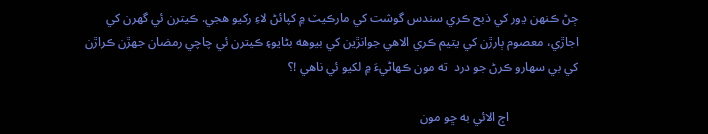ڄڻ ڪنهن ڍور کي ذبح ڪري سندس گوشت کي مارڪيٽ ۾ کپائڻ لاءِ رکيو هجي. ڪيترن ئي گھرن کي اجاڙي، معصوم ٻارڙن کي يتيم ڪري الاهي جوانڙين کي بيوهه بڻايو۽ ڪيترن ئي چاچي رمضان جھڙن ڪراڙن کي بي سهارو ڪرڻ جو درد  ته مون ڪهاڻيءَ ۾ لکيو ئي ناهي !؟

                      اڄ الائي به ڇو مون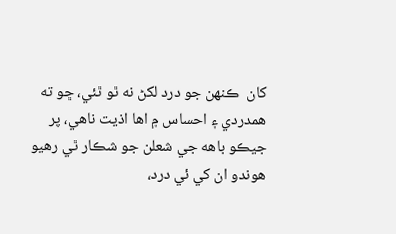کان  ڪنهن جو درد لکڻ نه ٿو ٿئي، ڇو ته همدردي ۽ احساس ۾ اها اذيت ناهي، پر جيڪو باهه جي شعلن جو شڪار ٿي رهيو هوندو ان کي ئي درد،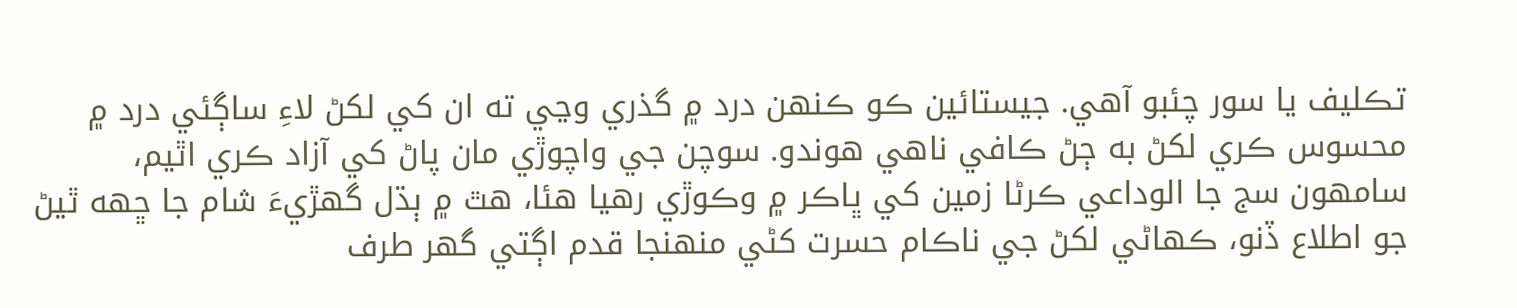تڪليف يا سور چئبو آهي. جيستائين ڪو ڪنهن درد ۾ گذري وڃي ته ان کي لکڻ لاءِ ساڳئي درد ۾ محسوس ڪري لکڻ به ڄڻ ڪافي ناهي هوندو. سوچن جي واچوڙي مان پاڻ کي آزاد ڪري اٿيم، سامهون سج جا الوداعي ڪرڻا زمين کي ڀاڪر ۾ وڪوڙي رهيا هئا، هٿ ۾ ٻڌل گھڙيءَ شام جا ڇهه ٿيڻ جو اطلاع ڏنو، ڪهاڻي لکڻ جي ناڪام حسرت کڻي منهنجا قدم اڳتي گھر طرف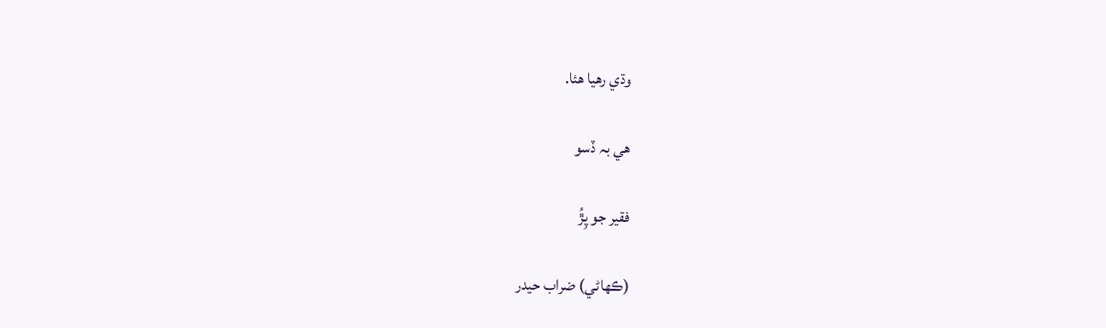وڌي رهيا هئا.

ھي بہ ڏسو

فقير جو پِڙُ

(ڪھاڻي) ضراب حيدر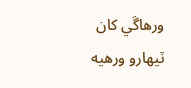ورهاڱي کان ٽيھارو ورهيه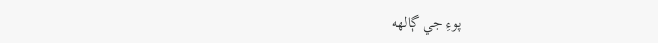پوءِ جي ڳالهه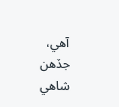آهي، جڏهن شاهي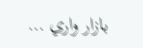بازار واري …